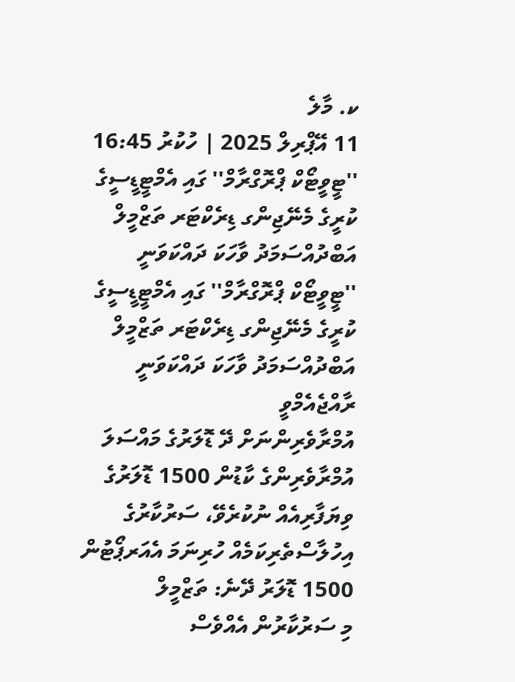ކ. މާލެ
11 އޭޕްރިލް 2025 | ހުކުރު 16:45
''ޓީވީޓޯކް ޕްރޮގްރާމް'' ގައި އެމްޓީޑީސީގެ ކުރީގެ މެނޭޖިންގ ޑިރެކްޓަރ ތަޒްމީލް އަބްދުއްސަމަދު ވާހަކަ ދައްކަވަނީ
''ޓީވީޓޯކް ޕްރޮގްރާމް'' ގައި އެމްޓީޑީސީގެ ކުރީގެ މެނޭޖިންގ ޑިރެކްޓަރ ތަޒްމީލް އަބްދުއްސަމަދު ވާހަކަ ދައްކަވަނީ
ރާއްޖެއެމްވީ
އުމްރާވެރިންނަށް ދޭ ޑޮލަރުގެ މައްސަލަ
އުމްރާވެރިންގެ ކާޑުން 1500 ޑޮލަރުގެ ވިޔަފާރިއެއް ނުކުރެވޭ، ސަރުކާރުގެ އިހުލާސްތެރިކަމެއް ހުރިނަމަ އެއަރޕޯޓުން 1500 ޑޮލަރު ދޭނެ: ތަޒްމީލް
މި ސަރުކާރުން އެއްވެސް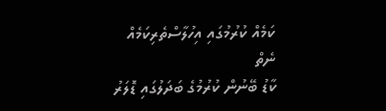ކަމެއް ކުރުމުގައި އިހުލާސްތެރިކަމެއް ނެތް
ކާޑު ބޭނުން ކުރުމުގެ ބަދަލުގައި ޑޮލަރު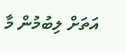އަތަށް ލިބުމުން މާ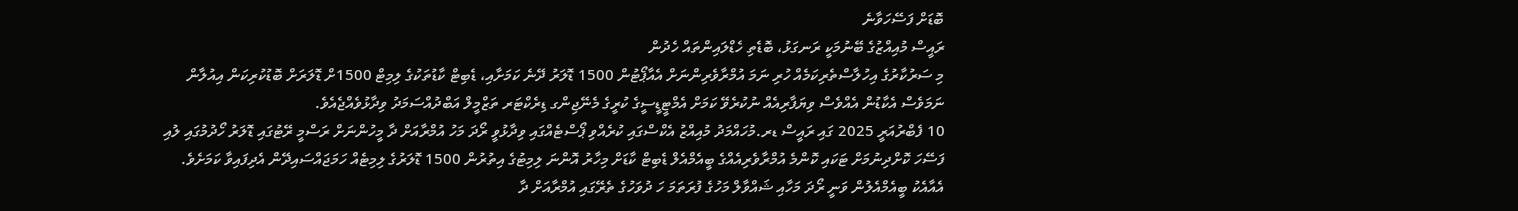ބޮޑަށް ފަސޭހަވާނެ
ރައީސް މުއިއްޒުގެ ބޭނުމަކީ ރަނގަޅު، ބޮޑެތި ހެޑްލައިންތައް ހެދުން
މި ސަރުކާރުގެ އިހުލާސްތެރިކަމެއް ހުރި ނަމަ އުމްރާވެރިންނަށް އެއާޕޯޓުން 1500 ޑޮލަރު ދޭނެ ކަމަށާއި، ޑެބިޓް ކާޑުތަކުގެ ލިމިޓް 1500ށް ޑޮލަރަށް ބޮޑުކުރިކަން އިއުލާން ނަމަވެސް އެކާޑުން އެއްވެސް ވިޔަފާރިއެއް ނުކުރެވޭ ކަމަށް އެމްޓީޑީސީގެ ކުރީގެ މެނޭޖިންގ ޑިރެކްޓަރ ތަޒްމީލް އަބްދުއްސަމަދު ވިދާޅުވެއްޖެއެވެ.
10 ފެބްރުއަރީ 2025 ގައި ރައީސް ޑރ.މުހައްމަދު މުއިއްޒު އެކްސްގައި ކުރެއްވި ޕޯސްޓެއްގައި ވިދާޅުވީ ރޯދަ މަހު އުމްރާއަށް ދާ މީހުންނަށް ރަސްމީ ރޭޓުގައި ޑޮލަރު ހޯދުމުގައި ލުއި ފަސޭހަ ކޮށްދިނުމަށް ޓަކައި ކޮންމެ އުމްރާވެރިއެއްގެ ބީއެމްއެލް ޑެބިޓް ކާޑަށް މިހާރު އޮންނަ ލިމިޓުގެ އިތުރުން 1500 ޑޮލަރުގެ ލިމިޓެއް ހަމަޖައްސައިދޭން އެދިފައިވާ ކަމަށެވެ. އެއާއެކު ބީއެމްއެލުން ވަނީ ރޯދަ މަހާއި ޝައްވާލް މަހުގެ ފުރަތަމަ ހަ ދުވަހުގެ ތެރޭގައި އުމްރާއަށް ދާ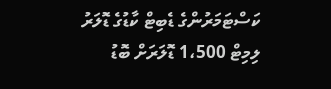ކަސްޓަމަރުންގެ ޑެބިޓް ކާޑުގެ ޑޮލަރު ލިމިޓް 1،500 ޑޮލަރަށް ބޮޑު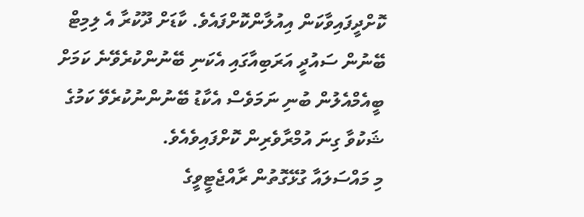ކޮށްދީފައިވާކަން އިއުލާންކޮށްފައެވެ. ކާޑަށް ދޫކުރާ އެ ލިމިޓް ބޭނުން ސައުދީ އަރަބިއާގައި އެކަނި ބޭނުންކުރެވޭނެ ކަމަށް ބީއެމްއެލުން ބުނި ނަމަވެސް އެކާޑު ބޭނުންނުކުރެވޭ ކަމުގެ ޝަކުވާ ގިނަ އުމްރާވެރިން ކޮށްފައިވެއެވެ.
މި މައްސަލައާ ގުޅޭގޮތުން ރާއްޖެޓީވީގެ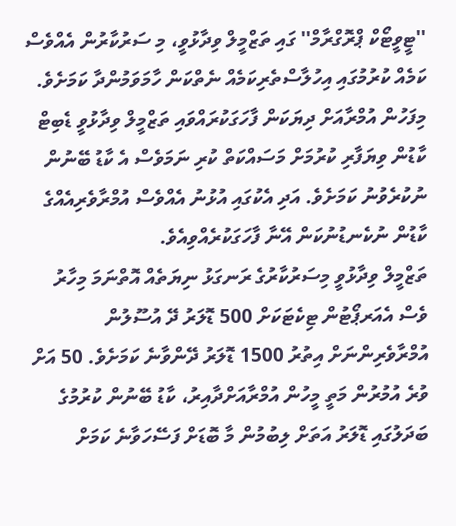''ޓީވީޓޯކް ޕްރޮގްރާމް'' ގައި ތަޒްމީލް ވިދާޅުވީ، މި ސަރުކާރުން އެއްވެސް ކަމެއް ކުރުމުގައި އިހުލާސްތެރިކަމެއް ނެތްކަން ހާމަވަމުންދާ ކަމަށެވެ.
މިފަހުން އުމްރާއަށް ދިޔަކަން ފާހަގަކުރައްވައި ތަޒްމީލް ވިދާޅުވީ ޑެބިޓް ކާޑުން ވިޔަފާރި ކުރުމަށް މަސައްކަތް ކުރި ނަމަވެސް އެ ކާޑު ބޭނުން ނުކުރެވުނު ކަމަށެވެ. އަދި އެކުގައި އުޅުނު އެއްވެސް އުމްރާވެރިއެއްގެ ކާޑުން ނުކެނޑުނުކަން އޭނާ ފާހަގަކުރެއްވިއެވެ.
ތަޒްމީލް ވިދާޅުވީ މިސަރުކާރުގެ ރަނގަޅު ނިޔަތެއް އޮތްނަމަ މިހާރު ވެސް އެއަރޕޯޓުން ޓިކެޓަކަށް 500 ޑޮލަރު ދޭ އުސޫލުން އުމްރާވެރިންނަށް އިތުރު 1500 ޑޮލަރު ދޭންވާނެ ކަމަށެވެ. 50 އަށް ވުރެ އުމުރުން މަތީ މީހުން އުމްރާއަށްދާއިރު، ކާޑު ބޭނުން ކުރުމުގެ ބަދަލުގައި ޑޮލަރު އަތަށް ލިބުމުން މާ ބޮޑަށް ފަސޭހަވާނެ ކަމަށް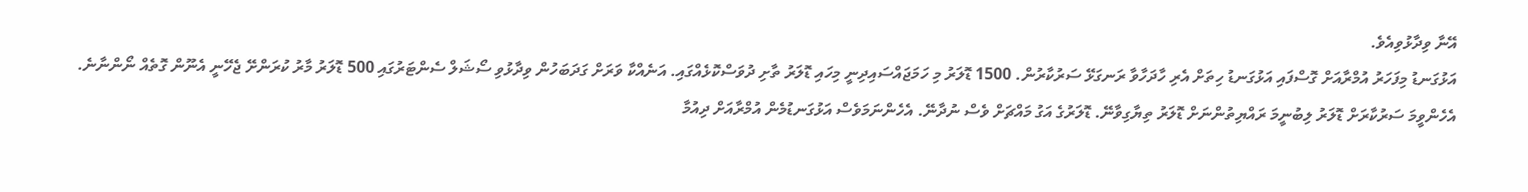އޭނާ ވިދާޅުވިއެވެ.
އަޅުގަނޑު މިފަހަރު އުމްރާއަށް ގޮސްފައި އަޅުގަނޑު ހިތަށް އެރި ހާދަހާވާ ރަނގަޅޭ ސަރުކާރުން. 1500 ޑޮލަރު މި ހަމަޖައްސައިދިނީ މިހައި ޑޮލަރު ތާށި ދުވަސްކޮޅެއްގައި. އަނެއްކާ ވަރަށް ގަދަބަހުން ވިދާޅުވި ސޯޝަލް ސެންޓަރުގައި 500 ޑޮލަރު މާރު ކުރަންށޭ ޖެހޭނީ އެނޫން ގޮތެއް ނޯންނާނެ. އެހެންވީމަ ސަރުކާރަށް ޑޮލަރު ލިބުނީމަ ރައްޔިތުންނަށް ޑޮލަރު ތިޔާގިވާނޭ. ޑޮލަރުގެ އަގު މައްޗަށް ވެސް ނުދާނޭ. އެހެންނަމަވެސް އަޅުގަނޑުމެން އުމްރާއަށް ދިއުމާ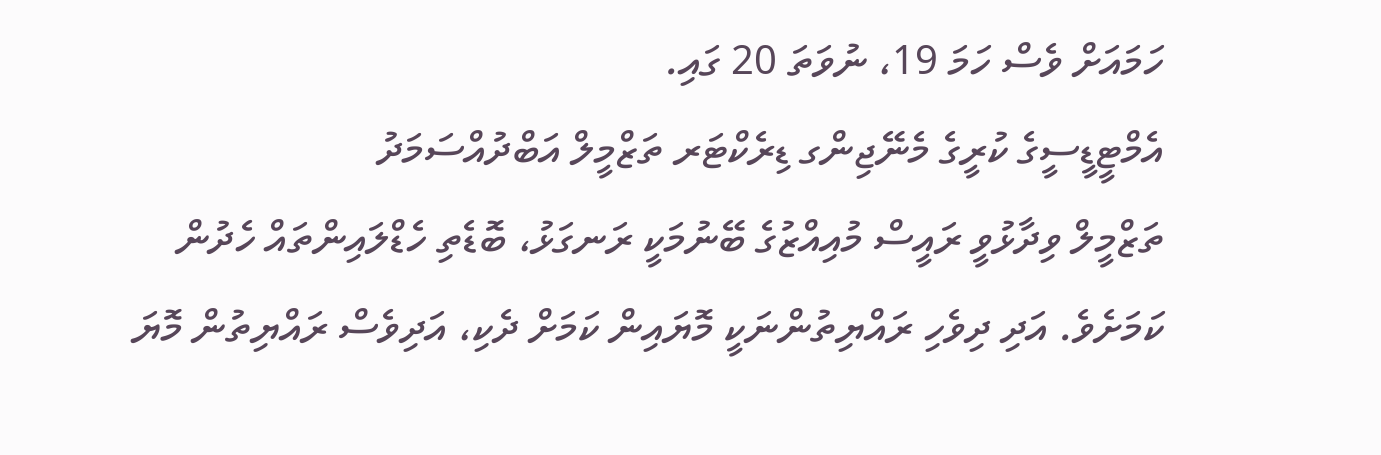ހަމައަށް ވެސް ހަމަ 19، ނުވަތަ 20 ގައި.
އެމްޓީޑީސީގެ ކުރީގެ މެނޭޖިންގ ޑިރެކްޓަރ ތަޒްމީލް އަބްދުއްސަމަދު
ތަޒްމީލް ވިދާޅުވީ ރައީސް މުއިއްޒުގެ ބޭނުމަކީ ރަނގަޅު، ބޮޑެތި ހެޑްލައިންތައް ހެދުން ކަމަށެވެ. އަދި ދިވެހި ރައްޔިތުންނަކީ މޮޔައިން ކަމަށް ދެކި، އަދިވެސް ރައްޔިތުން މޮޔަ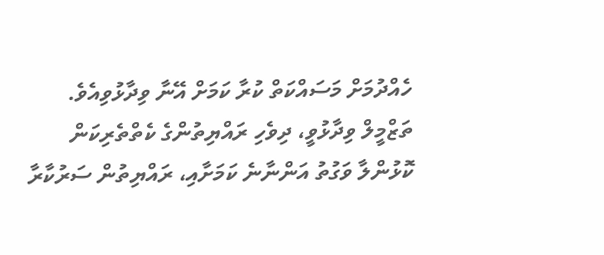ހެއްދުމަށް މަސައްކަތް ކުރާ ކަމަށް އޭނާ ވިދާޅުވިއެވެ.
ތަޒްމީލް ވިދާޅުވީ، ދިވެހި ރައްޔިތުންގެ ކެތްތެރިކަން ކޮޅުންލާ ވަގުތު އަންނާނެ ކަމަށާއި، ރައްޔިތުން ސަރުކާރާ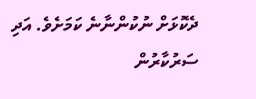ދެކޮޅަށް ނުކުންނާނެ ކަމަށެވެ. އަދި ސަރުކާރުން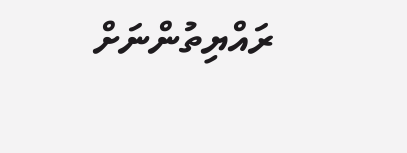ރައްޔިތުންނަށް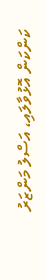ކަންކަން އޮޅުވާލައި، އަސްލު މަންޒަރު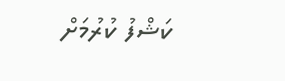ކަޝްފު ކުރުމަށް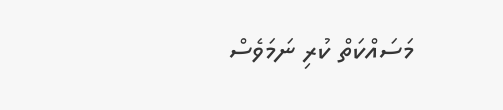މަސައްކަތް ކުރި ނަމަވެސް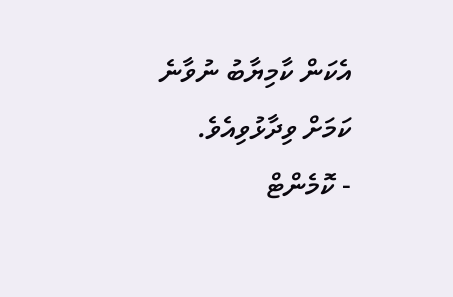އެކަން ކާމިޔާބު ނުވާނެ ކަމަށް ވިދާޅުވިއެވެ.
- ކޮމެންޓް